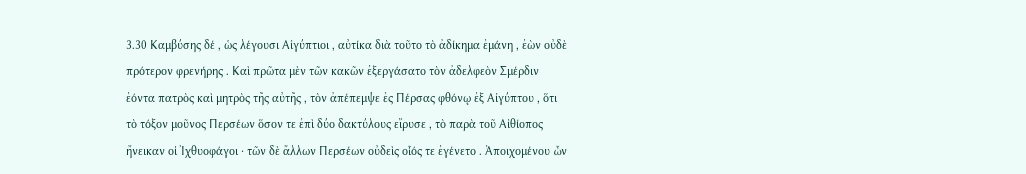3.30 Καμβύσης δέ , ὡς λέγουσι Αἰγύπτιοι , αὐτίκα διὰ τοῦτο τὸ ἀδίκημα ἐμάνη , ἐὼν οὐδὲ πρότερον φρενήρης . Καὶ πρῶτα μὲν τῶν κακῶν ἐξεργάσατο τὸν ἀδελφεὸν Σμέρδιν ἐόντα πατρὸς καὶ μητρὸς τῆς αὐτῆς , τὸν ἀπέπεμψε ἐς Πέρσας φθόνῳ ἐξ Αἰγύπτου , ὅτι τὸ τόξον μοῦνος Περσέων ὅσον τε ἐπὶ δύο δακτύλους εἴρυσε , τὸ παρὰ τοῦ Αἰθίοπος ἤνεικαν οἱ Ἰχθυοφάγοι · τῶν δὲ ἄλλων Περσέων οὐδεὶς οἷός τε ἐγένετο . Ἀποιχομένου ὦν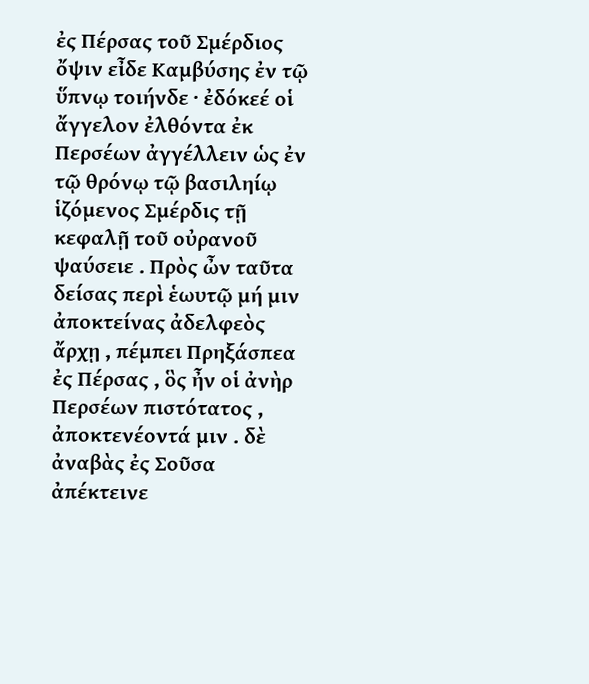ἐς Πέρσας τοῦ Σμέρδιος ὄψιν εἶδε Καμβύσης ἐν τῷ ὕπνῳ τοιήνδε · ἐδόκεέ οἱ ἄγγελον ἐλθόντα ἐκ Περσέων ἀγγέλλειν ὡς ἐν τῷ θρόνῳ τῷ βασιληίῳ ἱζόμενος Σμέρδις τῇ κεφαλῇ τοῦ οὐρανοῦ ψαύσειε . Πρὸς ὦν ταῦτα δείσας περὶ ἑωυτῷ μή μιν ἀποκτείνας ἀδελφεὸς ἄρχῃ , πέμπει Πρηξάσπεα ἐς Πέρσας , ὃς ἦν οἱ ἀνὴρ Περσέων πιστότατος , ἀποκτενέοντά μιν . δὲ ἀναβὰς ἐς Σοῦσα ἀπέκτεινε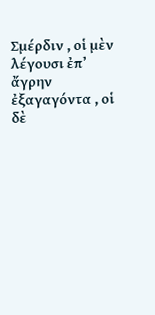Σμέρδιν , οἱ μὲν λέγουσι ἐπ’ ἄγρην ἐξαγαγόντα , οἱ δὲ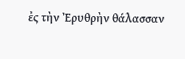ἐς τὴν Ἐρυθρὴν θάλασσαν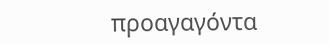προαγαγόντα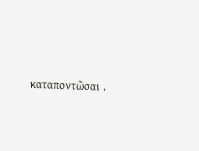καταποντῶσαι .